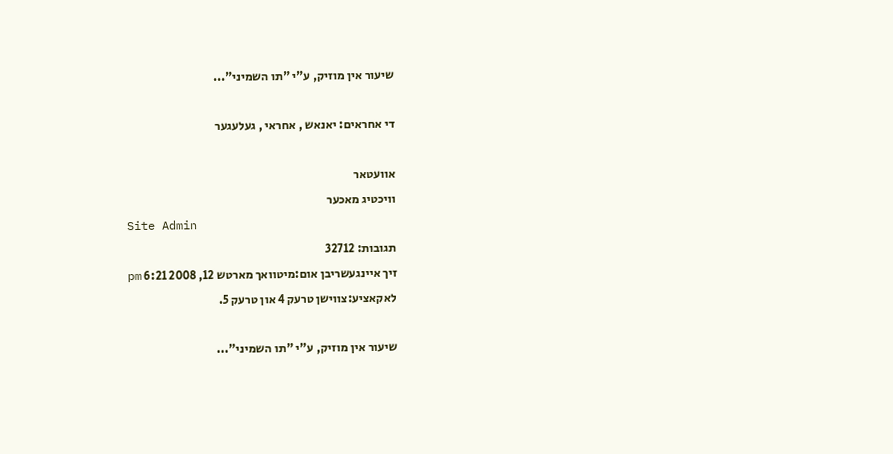שיעור אין מוזיק, ע"י "תו השמיני"...

די אחראים: יאנאש , אחראי , געלעגער

אוועטאר
וויכטיג מאכער
Site Admin
תגובות: 32712
זיך איינגעשריבן אום:מיטוואך מארטש 12, 2008 6:21 pm
לאקאציע:צווישן טרעק 4 און טרעק 5.

שיעור אין מוזיק, ע"י "תו השמיני"...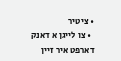• ציטיר
  • צו לייגן א דאנק דארפט איר זיין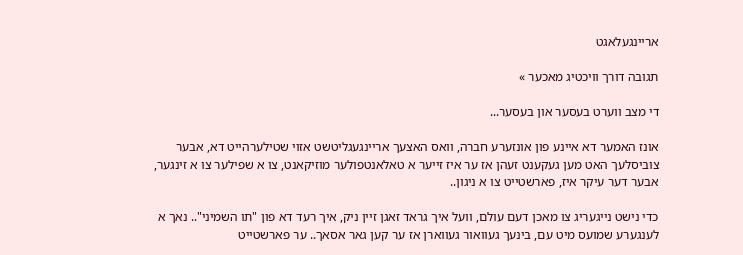אריינגעלאגט

תגובה דורך וויכטיג מאכער »

די מצב ווערט בעסער און בעסער...

אונז האמער דא איינע פון אונזערע חברה, וואס האצעך אריינגעגליטשט אזוי שטילערהייט דא, אבער צוביסלעך האט מען געקענט זעהן אז ער איז זייער א טאלאנטפולער מוזיקאנט, צו א שפילער צו א זינגער, אבער דער עיקר איז, פארשטייט צו א ניגון..

כדי נישט נייגעריג צו מאכן דעם עולם, וועל איך גראד זאגן זיין ניק, איך רעד דא פון "תו השמיני".. נאך א לענגערע שמועס מיט עם, בינעך געוואור געווארן אז ער קען גאר אסאך.. ער פארשטייט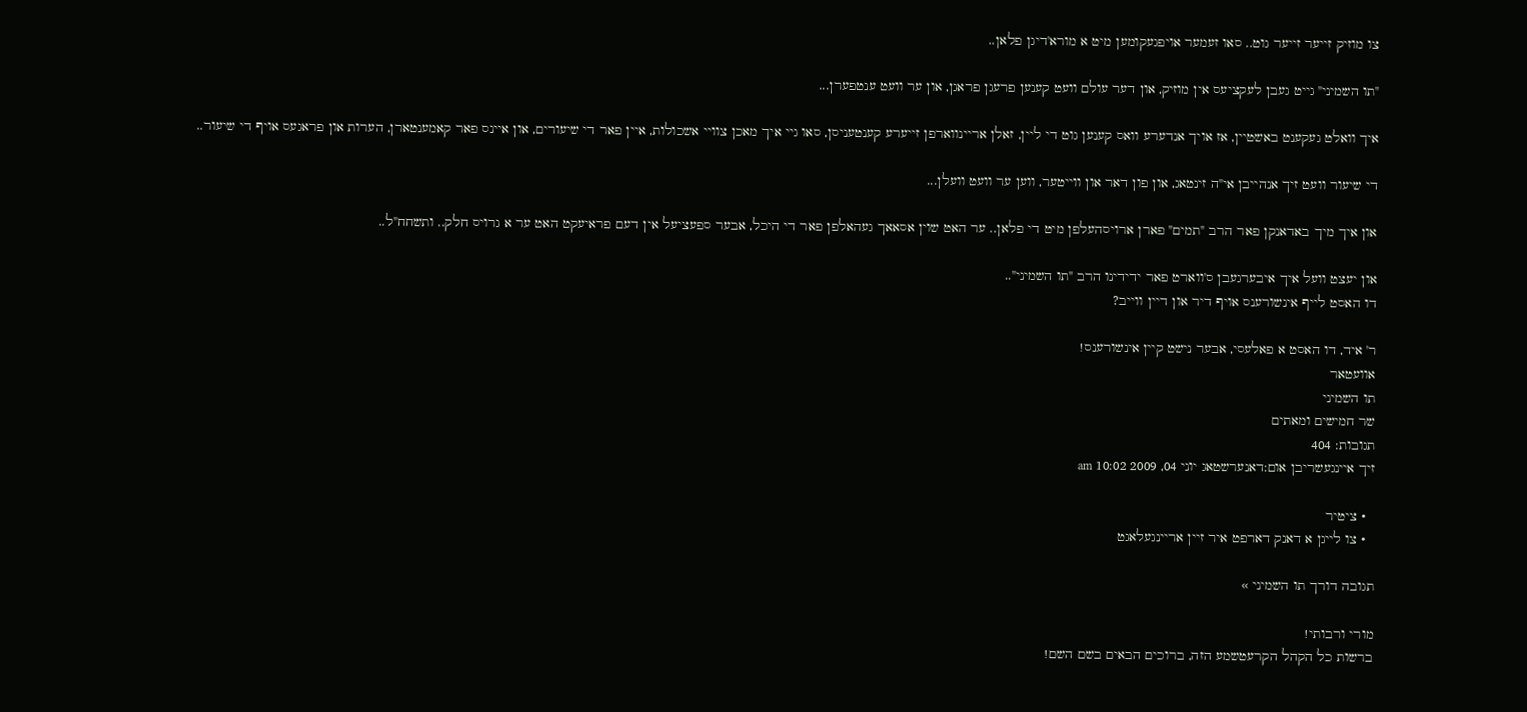צו מוזיק זייער זייער גוט.. סאו זעמער אויפגעקומען מיט א מורא'דיגן פלאן..

"תו השמיני" גייט געבן לעקציעס אין מוזיק, און דער עולם וועט קענען פרעגן פראגן, און ער וועט ענטפערן...

איך וואלט געקענט באשטיין, אז אויך אנדערע וואס קענען גוט די ליין, זאלן אריינווארפן זייערע קענטעניסן, סאו גיי איך מאכן צוויי אשכולות, איין פאר די שיעורים, און איינס פאר קאמענטארן, הערות און פראגעס אויף די שיעור..

די שיעור וועט זיך אנהייבן אי"ה זינטאג, און פון דאר און ווייטער, ווען ער וועט וועלן...

און איך מיך באדאנקן פאר הרב "תמים" פארן ארויסהעלפן מיט די פלאן.. ער האט שוין אסאאך געהאלפן פאר די היכל, אבער ספעציעל אין דעם פראיעקט האט ער א גרויס חלק.. ותשחח"ל..

און יעצט וועל איך איבערגעבן ס'ווארט פאר ידידינו הרב "תו השמיני"..
דו האסט לייף אינשורענס אויף דיר און דיין ווייב?

ר' איד, דו האסט א פאלעסי, אבער נישט קיין אינשורענס!
אוועטאר
תו השמיני
שר חמישים ומאתים
תגובות: 404
זיך איינגעשריבן אום:דאנערשטאג יוני 04, 2009 10:02 am

  • ציטיר
  • צו לייגן א דאנק דארפט איר זיין אריינגעלאגט

תגובה דורך תו השמיני »

מורי ורבותי!
ברשות כל הקהל הקרעטשמע הזה, ברוכים הבאים בשם השם!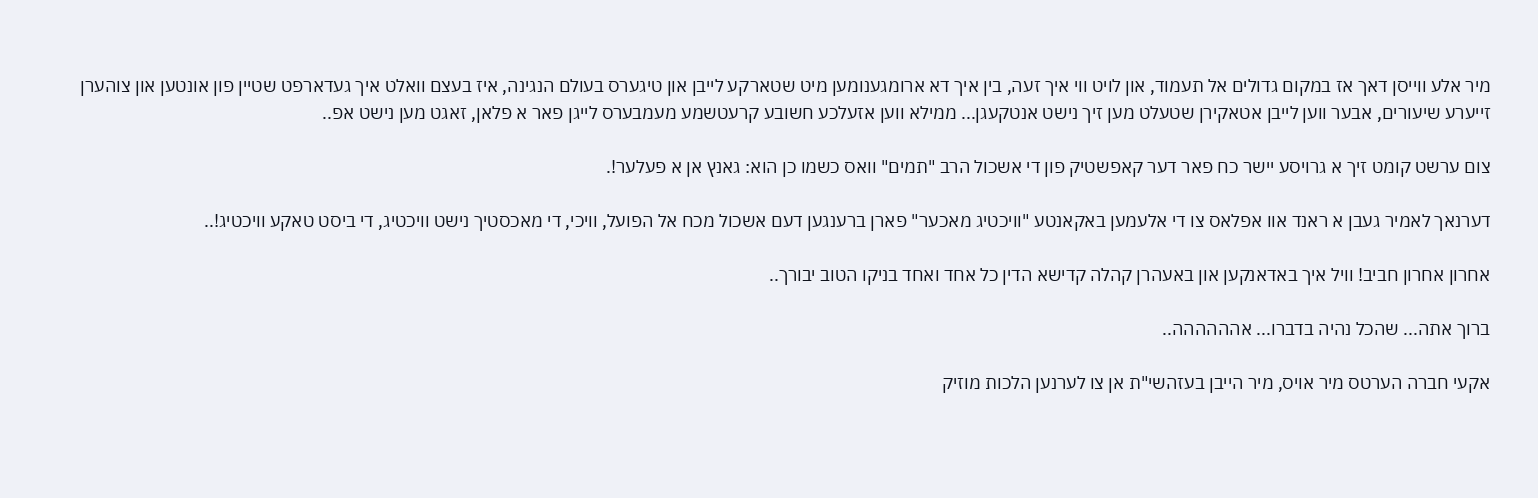מיר אלע ווייסן דאך אז במקום גדולים אל תעמוד, און לויט ווי איך זעה, בין איך דא ארומגענומען מיט שטארקע לייבן און טיגערס בעולם הנגינה, איז בעצם וואלט איך געדארפט שטיין פון אונטען און צוהערן זייערע שיעורים, אבער ווען לייבן אטאקירן שטעלט מען זיך נישט אנטקעגן... ממילא ווען אזעלכע חשובע קרעטשמע מעמבערס לייגן פאר א פלאן, זאגט מען נישט אפ..

צום ערשט קומט זיך א גרויסע יישר כח פאר דער קאפשטיק פון די אשכול הרב "תמים" וואס כשמו כן הוא: גאנץ אן א פעלער!.

דערנאך לאמיר געבן א ראנד אוו אפלאס צו די אלעמען באקאנטע "וויכטיג מאכער" פארן ברענגען דעם אשכול מכח אל הפועל, וויכי, די מאכסטיך נישט וויכטיג, די ביסט טאקע וויכטיג!..

אחרון אחרון חביב! וויל איך באדאנקען און באעהרן קהלה קדישא הדין כל אחד ואחד בניקו הטוב יבורך..

ברוך אתה... שהכל נהיה בדברו... אהההההה..

אקעי חברה הערטס מיר אויס, מיר הייבן בעזהשי"ת אן צו לערנען הלכות מוזיק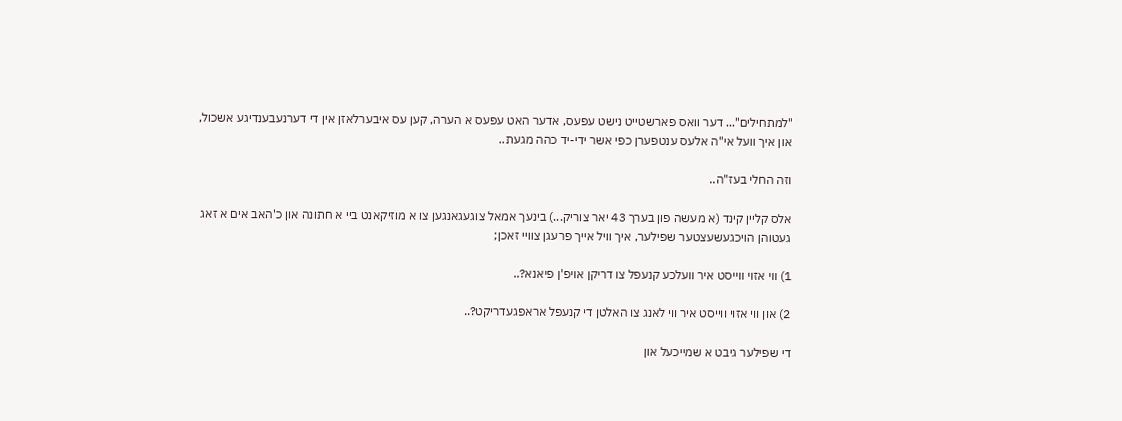"למתחילים"... דער וואס פארשטייט נישט עפעס, אדער האט עפעס א הערה, קען עס איבערלאזן אין די דערנעבענדיגע אשכול, און איך וועל אי"ה אלעס ענטפערן כפי אשר ידי-יד כהה מגעת..

וזה החלי בעז"ה..

אלס קליין קינד (א מעשה פון בערך 43 יאר צוריק...) בינעך אמאל צוגעגאנגען צו א מוזיקאנט ביי א חתונה און כ'האב אים א זאג געטוהן הויכגעשעצטער שפילער, איך וויל אייך פרעגן צוויי זאכן;

1) ווי אזוי ווייסט איר וועלכע קנעפל צו דריקן אויפ'ן פיאנא?..

2) און ווי אזוי ווייסט איר ווי לאנג צו האלטן די קנעפל אראפגעדריקט?..

די שפילער גיבט א שמייכעל און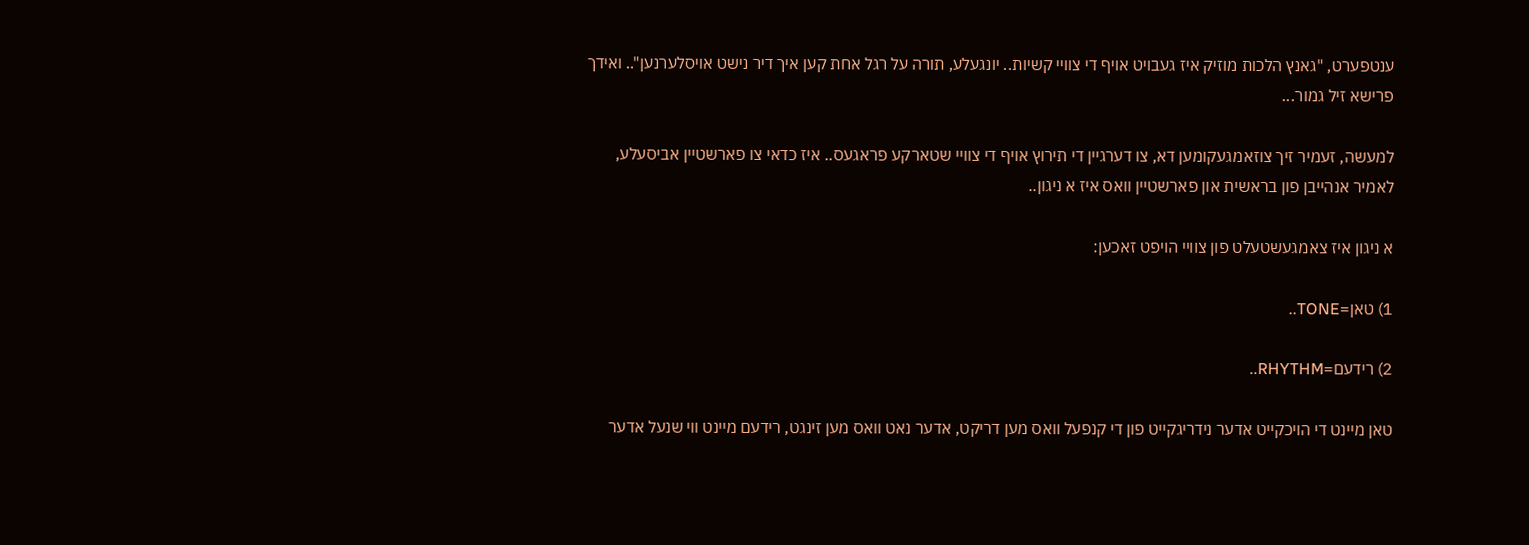ענטפערט, "גאנץ הלכות מוזיק איז געבויט אויף די צוויי קשיות.. יונגעלע, תורה על רגל אחת קען איך דיר נישט אויסלערנען".. ואידך פרישא זיל גמור...

למעשה, זעמיר זיך צוזאמגעקומען דא, צו דערגיין די תירוץ אויף די צוויי שטארקע פראגעס.. איז כדאי צו פארשטיין אביסעלע, לאמיר אנהייבן פון בראשית און פארשטיין וואס איז א ניגון..

א ניגון איז צאמגעשטעלט פון צוויי הויפט זאכען:

1) טאן=TONE..

2) רידעם=RHYTHM..

טאן מיינט די הויכקייט אדער נידריגקייט פון די קנפעל וואס מען דריקט, אדער נאט וואס מען זינגט, רידעם מיינט ווי שנעל אדער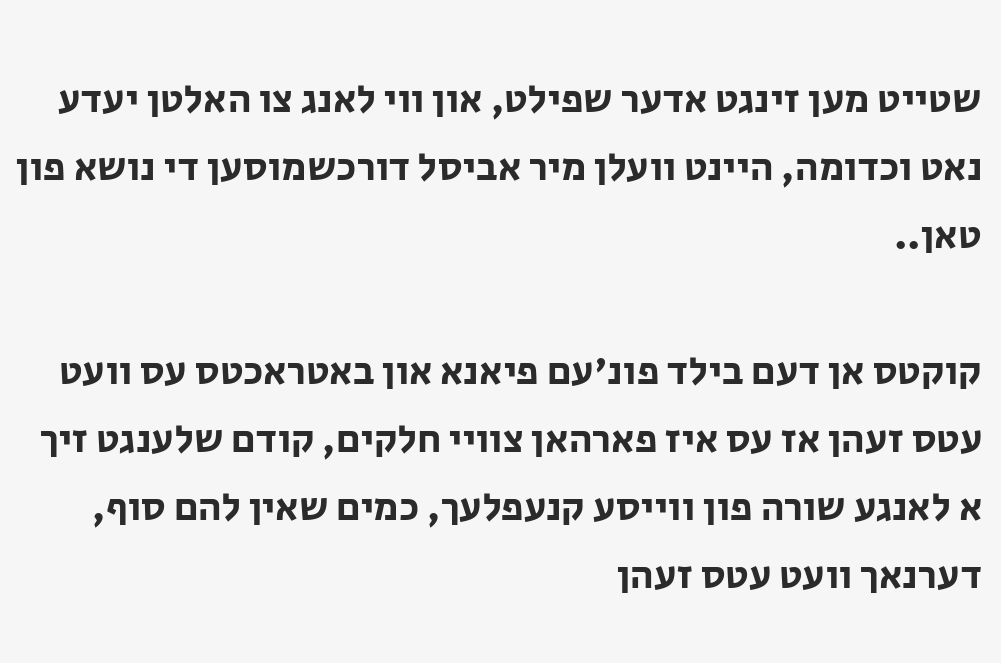שטייט מען זינגט אדער שפילט, און ווי לאנג צו האלטן יעדע נאט וכדומה, היינט וועלן מיר אביסל דורכשמוסען די נושא פון טאן..

קוקטס אן דעם בילד פונ'עם פיאנא און באטראכטס עס וועט עטס זעהן אז עס איז פארהאן צוויי חלקים, קודם שלענגט זיך א לאנגע שורה פון ווייסע קנעפלעך, כמים שאין להם סוף, דערנאך וועט עטס זעהן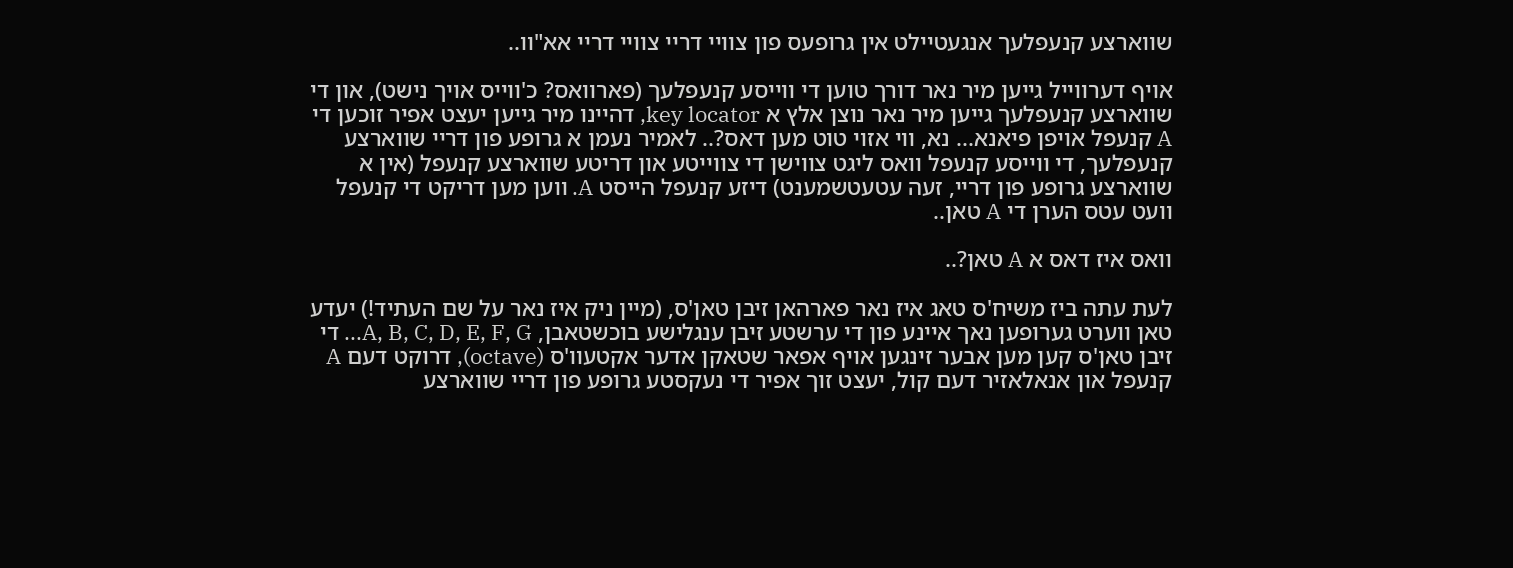שווארצע קנעפלעך אנגעטיילט אין גרופעס פון צוויי דריי צוויי דריי אא"וו..

אויף דערווייל גייען מיר נאר דורך טוען די ווייסע קנעפלעך (פארוואס? כ'ווייס אויך נישט), און די שווארצע קנעפלעך גייען מיר נאר נוצן אלץ א key locator, דהיינו מיר גייען יעצט אפיר זוכען די A קנעפל אויפן פיאנא... נא, ווי אזוי טוט מען דאס?.. לאמיר נעמן א גרופע פון דריי שווארצע קנעפלעך, די ווייסע קנעפל וואס ליגט צווישן די צווייטע און דריטע שווארצע קנעפל (אין א שווארצע גרופע פון דריי, זעה עטעטשמענט) דיזע קנעפל הייסט A. ווען מען דריקט די קנעפל וועט עטס הערן די A טאן..

וואס איז דאס א A טאן?..

לעת עתה ביז משיח'ס טאג איז נאר פארהאן זיבן טאן'ס, (מיין ניק איז נאר על שם העתיד!) יעדע טאן ווערט גערופען נאך איינע פון די ערשטע זיבן ענגלישע בוכשטאבן, A, B, C, D, E, F, G... די זיבן טאן'ס קען מען אבער זינגען אויף אפאר שטאקן אדער אקטעוו'ס (octave), דרוקט דעם A קנעפל און אנאלאזיר דעם קול, יעצט זוך אפיר די נעקסטע גרופע פון דריי שווארצע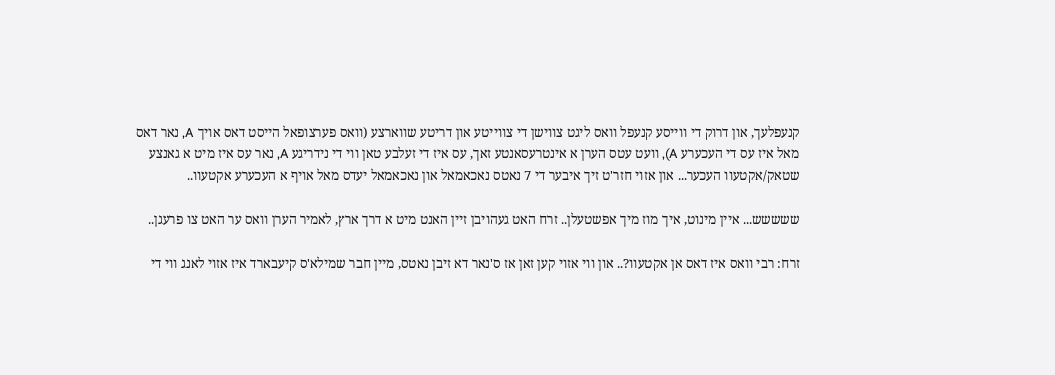קנעפלעך, און דרוק די ווייסע קנעפל וואס ליגט צווישן די צווייטע און דריטע שווארצע (וואס פערצופאל הייסט דאס אויך A, נאר דאס מאל איז עס די העכערע A), וועט עטס הערן א אינטרעסאנטע זאך, עס איז די זעלבע טאן ווי די נידריגע A, נאר עס איז מיט א גאנצע שטאק/אקטעוו העכער... און אזוי חזר'ט זיך איבער די 7 נאטס נאכאמאל און נאכאמאל יעדס מאל אויף א העכערע אקטעוו..

ששששש... איין מינוט, איך מוז מיך אפשטעלן.. זרח האט געהויבן זיין האנט מיט א דרך ארץ, לאמיר הערן וואס ער האט צו פרעגן..

זרח: רבי וואס איז דאס אן אקטעוו?.. און ווי אזוי קען זאן אז ס'נאר דא זיבן נאטס, מיין חבר שמילא'ס קיעבארד איז אזוי לאנג ווי די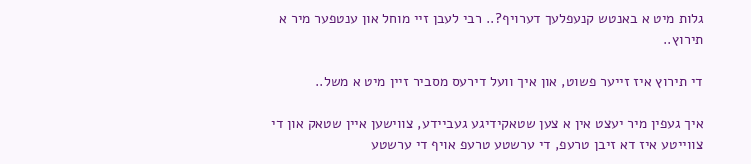גלות מיט א באנטש קנעפלעך דערויף?.. רבי לעבן זיי מוחל און ענטפער מיר א תירוץ..

די תירוץ איז זייער פשוט, און איך וועל דירעס מסביר זיין מיט א משל..

איך געפין מיר יעצט אין א צען שטאקידיגע געביידע, צווישען איין שטאק און די צווייטע איז דא זיבן טרעפ, די ערשטע טרעפ אויף די ערשטע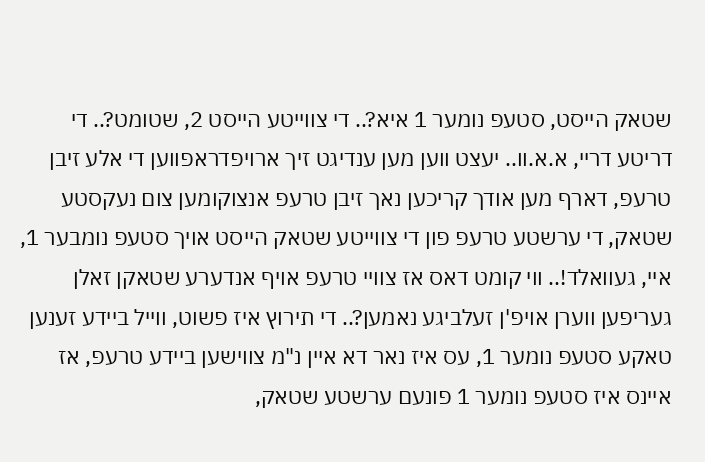שטאק הייסט, סטעפ נומער 1 איא?.. די צווייטע הייסט 2, שטומט?.. די דריטע דריי, א.א.וו.. יעצט ווען מען ענדיגט זיך ארויפדראפווען די אלע זיבן טרעפ, דארף מען אודך קריכען נאך זיבן טרעפ אנצוקומען צום נעקסטע שטאק, די ערשטע טרעפ פון די צווייטע שטאק הייסט אויך סטעפ נומבער 1, איי, געוואלד!.. ווי קומט דאס אז צוויי טרעפ אויף אנדערע שטאקן זאלן געריפען ווערן אויפ'ן זעלביגע נאמען?.. די תירוץ איז פשוט, ווייל ביידע זענען טאקע סטעפ נומער 1, עס איז נאר דא איין נ"מ צווישען ביידע טרעפ, אז איינס איז סטעפ נומער 1 פונעם ערשטע שטאק,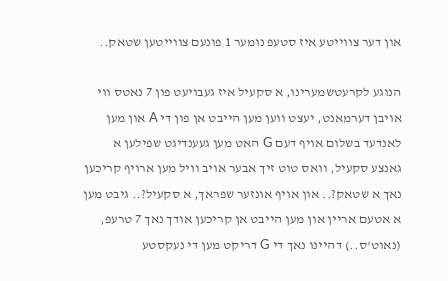און דער צווייטע איז סטעפ נומער 1 פונעם צווייטען שטאק..

הנוגע לקרעטשמערינו, א סקעיל איז געבויעט פון 7 נאטס ווי אויבן דערמאנט, יעצט ווען מען הייבט אן פון די A און מען לאנדעד בשלום אויף דעם G האט מען געענדיגט שפילען א גאנצע סקעיל, וואס טוט זיך אבער אויב וויל מען ארויף קריכען נאך א שטאק?.. און אויף אונזער שפראך, א סקעיל?.. גיבט מען א אטעם אריין און מען הייבט אן קריכען אודך נאך 7 טרעפ, (נאוט'ס..) דהיינו נאך די G דריקט מען די נעקסטע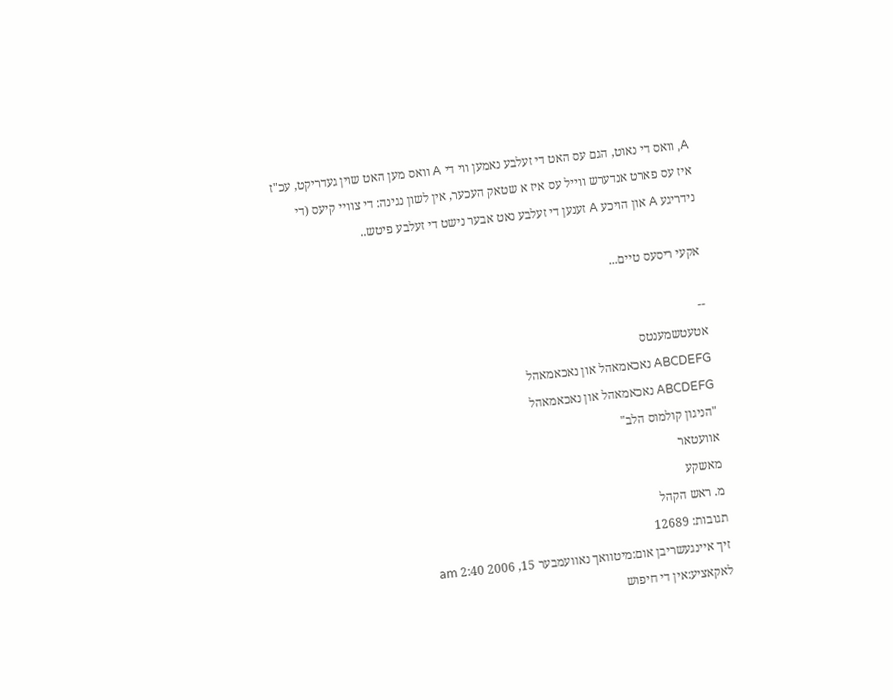A, וואס די נאוט, הגם עס האט די זעלבע נאמען ווי די A וואס מען האט שוין געדריקט, עכ"ז איז עס פארט אנדערש ווייל עס איז א שטאק העכער, אין לשון נגינה: די צוויי קיעס (די נידריגע A און הויכע A זענען די זעלבע נאט אבער נישט די זעלבע פיטש..

אקעי ריסעס טיים...

--
אטעטשמענטס
ABCDEFG נאכאמאהל און נאכאמאהל
ABCDEFG נאכאמאהל און נאכאמאהל
"הניגון קולמוס הלב"
אוועטאר
מאשקע
מ. ראש הקהל
תגובות: 12689
זיך איינגעשריבן אום:מיטוואך נאוועמבער 15, 2006 2:40 am
לאקאציע:אין די חיפוש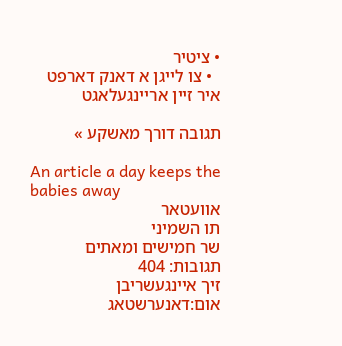• ציטיר
  • צו לייגן א דאנק דארפט איר זיין אריינגעלאגט

תגובה דורך מאשקע »

An article a day keeps the babies away
אוועטאר
תו השמיני
שר חמישים ומאתים
תגובות: 404
זיך איינגעשריבן אום:דאנערשטאג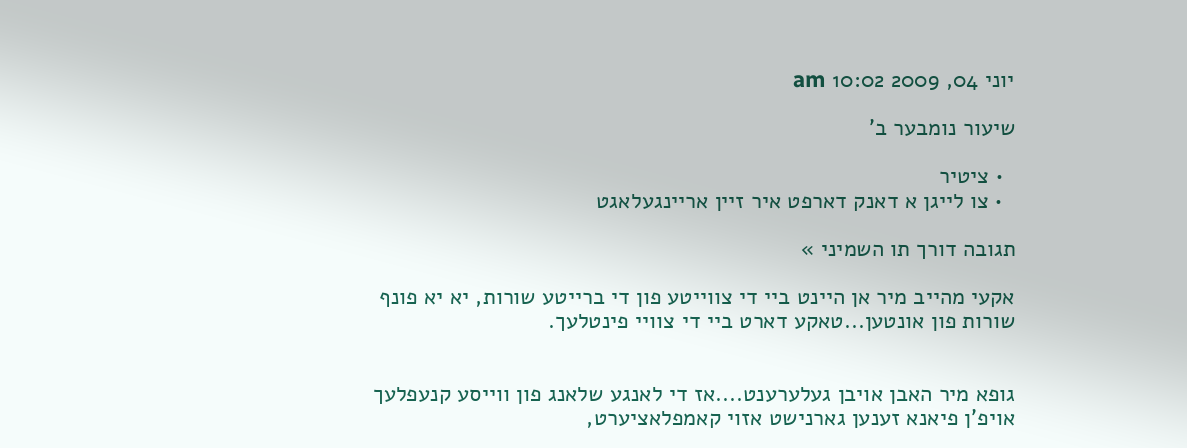יוני 04, 2009 10:02 am

שיעור נומבער ב'

  • ציטיר
  • צו לייגן א דאנק דארפט איר זיין אריינגעלאגט

תגובה דורך תו השמיני »

אקעי מהייב מיר אן היינט ביי די צווייטע פון די ברייטע שורות, יא יא פונף שורות פון אונטען...טאקע דארט ביי די צוויי פינטלעך.


גופא מיר האבן אויבן געלערענט....אז די לאנגע שלאנג פון ווייסע קנעפלעך אויפ'ן פיאנא זענען גארנישט אזוי קאמפלאציערט,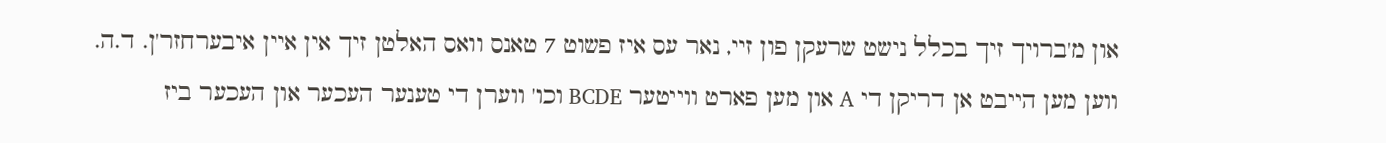און מ'ברויך זיך בכלל נישט שרעקן פון זיי, נאר עס איז פשוט 7 טאנס וואס האלטן זיך אין איין איבערחזר'ן. ד.ה. ווען מען הייבט אן דריקן די A און מען פארט ווייטער BCDE וכו' ווערן די טענער העכער און העכער ביז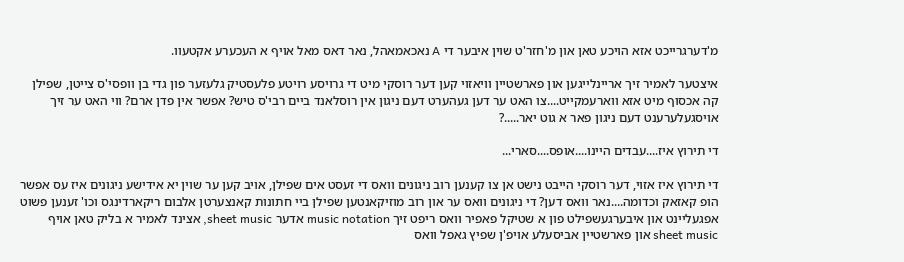מ'דערגרייכט אזא הויכע טאן און מ'חזר'ט שוין איבער די A נאכאמאהל, נאר דאס מאל אויף א העכערע אקטעוו.

איצטער לאמיר זיך אריינלייגען און פארשטיין וויאזוי קען דער רוסקי מיט די גרויסע רויטע פלעסטיק גלעזער פון גדי בן וופסי'ס צייטן, שפילן קה אכסוף מיט אזא ווארעמקייט....צו האט ער דען געהערט דעם ניגון אין רוסלאנד ביים רבי'ס טיש? אפשר אין פדן ארם? ווי האט ער זיך אויסגעלערענט דעם ניגון פאר א גוט יאר.....?

די תירוץ איז....עבדים היינו....אופס....סארי...

די תירוץ איז אזוי, דער רוסקי הייבט נישט אן צו קענען רוב ניגונים וואס די זעסט אים שפילן, אויב קען ער שוין יא אידישע ניגונים איז עס אפשר הופ קאזאק וכדומה....נאר וואס דען? די ניגונים וואס ער און רוב מוזיקאנטען שפילן ביי חתונות קאנצערטן אלבום ריקארדינגס וכו' זענען פשוט אפגעליינט און איבערגעשפילט פון א שטיקל פאפיר וואס ריפט זיך music notation אדער sheet music, אצינד לאמיר א בליק טאן אויף sheet music און פארשטיין אביסעלע אויפ'ן שפיץ גאפל וואס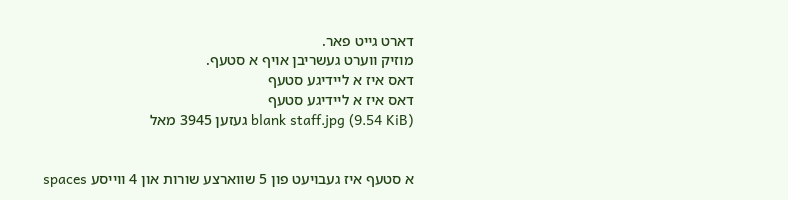דארט גייט פאר.
מוזיק ווערט געשריבן אויף א סטעף.
דאס איז א ליידיגע סטעף
דאס איז א ליידיגע סטעף
blank staff.jpg (9.54 KiB) געזען 3945 מאל


א סטעף איז געבויעט פון 5 שווארצע שורות און 4 ווייסע spaces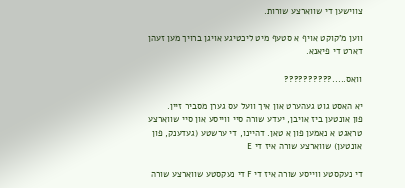צווישען די שווארצע שורות.

ווען מ'קוקט אויף א סטעף מיט ליכטיגע אויגן ברויך מען זעהן דארט די פיאנא.

וואס.....??????????

יא האסט גוט געהערט און איך וועל עס גערן מסביר זיין.
פון אונטען ביז אויבן, יעדע שורה סיי ווייסע און סיי שווארצע טראגט א נאמען פון א טאן. דהיינו, די ערשטע (געדענק, פון אונטען) שווארצע שורה איז די E

די נעקסטע ווייסע שורה איז די F די נעקסטע שווארצע שורה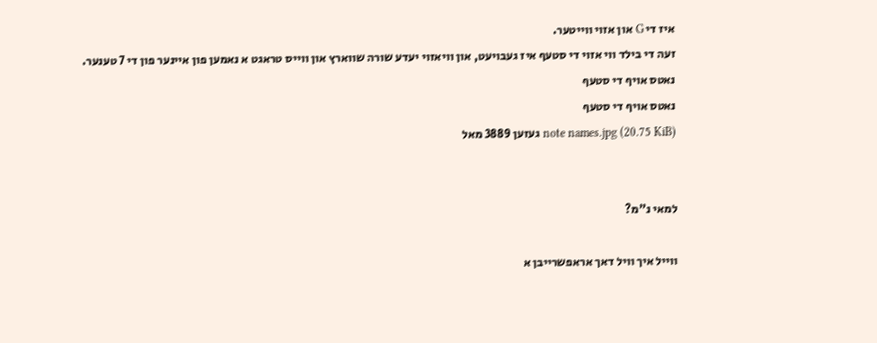איז די G און אזוי ווייטער.
זעה די בילד ווי אזוי די סטעף איז געבויעט, און וויאזוי יעדע שורה שווארץ און ווייס טראגט א נאמען פון איינער פון די 7 טענער.
נאטס אויף די סטעף
נאטס אויף די סטעף
note names.jpg (20.75 KiB) געזען 3889 מאל


למאי נ"מ?

ווייל איך וויל דאך אראפשרייבן א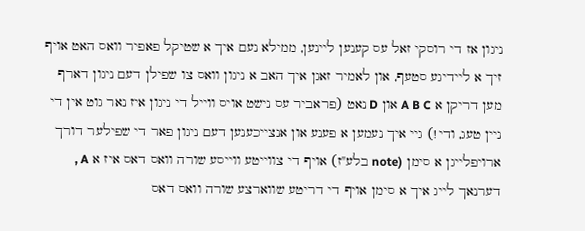ניגון אז די רוסקי זאל עס קענען ליינען, ממילא נעם איך א שטיקל פאפיר וואס האט אויף זיך א ליידיגע סטעף, און לאמיר זאגן איך האב א ניגון וואס צו שפילן דעם ניגון דארף מען דריקן א A B C און D נאט (פראביר עס נישט אויס ווייל די ניגון איז נאר גוט אין די ניין טעג, ודי!) גיי איך נעמען א פענע און אנצייכענען דעם ניגון פאר די שפילער דורך ארויפלייגן א סימן (note בלע"ז) אויף די צווייטע ווייסע שורה וואס דאס איז א A , דערנאך לייג איך א סימן אויף די דריטע שווארצע שורה וואס דאס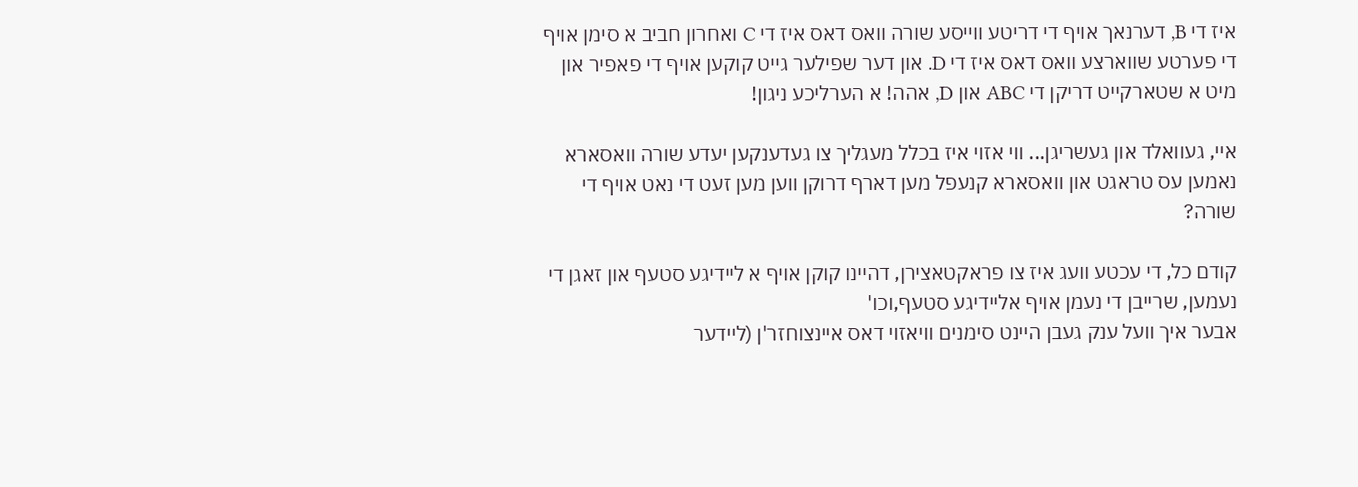איז די B, דערנאך אויף די דריטע ווייסע שורה וואס דאס איז די C ואחרון חביב א סימן אויף די פערטע שווארצע וואס דאס איז די D. און דער שפילער גייט קוקען אויף די פאפיר און מיט א שטארקייט דריקן די ABC און D, אהה! א הערליכע ניגון!

איי, געוואלד און געשריגן... ווי אזוי איז בכלל מעגליך צו געדענקען יעדע שורה וואסארא נאמען עס טראגט און וואסארא קנעפל מען דארף דרוקן ווען מען זעט די נאט אויף די שורה?

קודם כל, די עכטע וועג איז צו פראקטאצירן, דהיינו קוקן אויף א ליידיגע סטעף און זאגן די נעמען, שרייבן די נעמן אויף אליידיגע סטעף,וכו'
אבער איך וועל ענק געבן היינט סימנים וויאזוי דאס איינצוחזר'ן (ליידער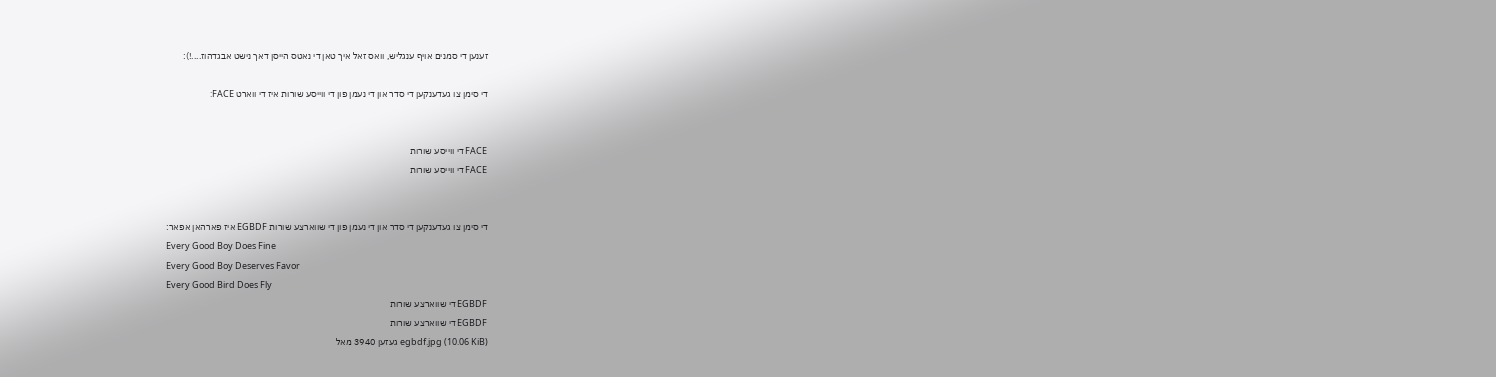זענען די סמנים אויף ענגליש, וואס זאל איך טאן די נאטס הייסן דאך נישט אבגדהוז....!):

די סימן צו געדענקען די סדר און די נעמן פון די ווייסע שורות איז די ווארט FACE:


FACE די ווייסע שורות
FACE די ווייסע שורות


די סימן צו געדענקען די סדר און די נעמן פון די שווארצע שורות EGBDF איז פארהאן אפאר:
Every Good Boy Does Fine
Every Good Boy Deserves Favor
Every Good Bird Does Fly
EGBDF די שווארצע שורות
EGBDF די שווארצע שורות
egbdf.jpg (10.06 KiB) געזען 3940 מאל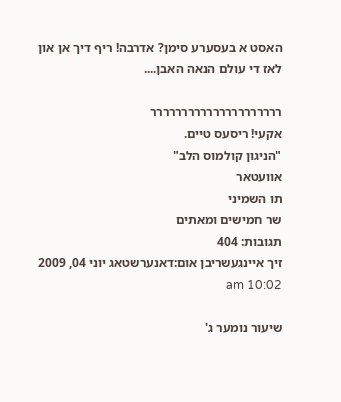האסט א בעסערע סימן? אדרבה! ריף דיך אן און לאז די עולם הנאה האבן....

ררררררררררררררררררררר
אקעי! ריסעס טיים.
"הניגון קולמוס הלב"
אוועטאר
תו השמיני
שר חמישים ומאתים
תגובות: 404
זיך איינגעשריבן אום:דאנערשטאג יוני 04, 2009 10:02 am

שיעור נומער ג'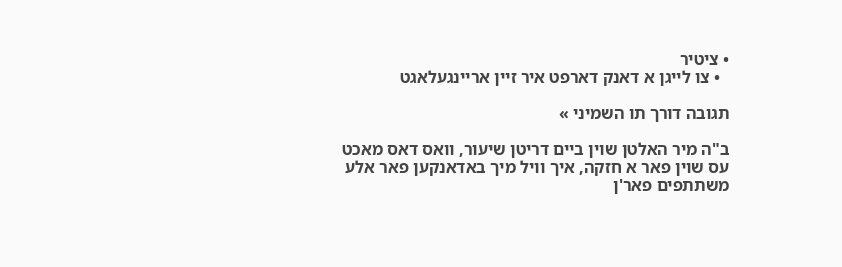• ציטיר
  • צו לייגן א דאנק דארפט איר זיין אריינגעלאגט

תגובה דורך תו השמיני »

ב"ה מיר האלטן שוין ביים דריטן שיעור, וואס דאס מאכט עס שוין פאר א חזקה, איך וויל מיך באדאנקען פאר אלע משתתפים פאר'ן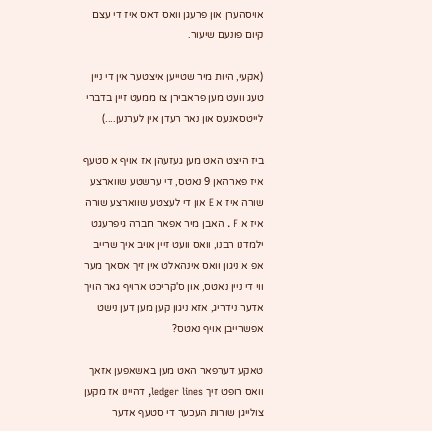אויסהערן און פרעגן וואס דאס איז די עצם קיום פונעם שיעור.

(אקעי, היות מיר שטייען איצטער אין די ניין טעג וועט מען פראבירן צו ממעט זיין בדברי לייטסאנעס און נאר רעדן אין לערנען....)

ביז היצט האט מען געזעהן אז אויף א סטעף איז פארהאן 9 נאטס, די ערשטע שווארצע שורה איז א E און די לעצטע שווארצע שורה איז א F . האבן מיר אפאר חברה גיפרעגט ילמדנו רבנו, וואס וועט זיין אויב איך שרייב אפ א ניגון וואס אינהאלט אין זיך אסאך מער ווי די ניין נאטס, און ס'קריכט ארויף גאר הויך אדער נידריג, אזא ניגון קען מען דען נישט אפשרייבן אויף נאטס?

טאקע דערפאר האט מען באשאפען אזאך וואס רופט זיך ledger lines, דהיינו אז מקען צולייגן שורות העכער די סטעף אדער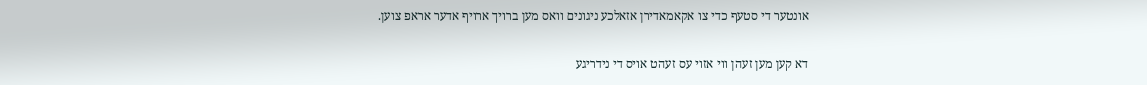אונטער די סטעף כדי צו אקאמאדירן אזאלכע ניגונים וואס מען ברויך ארויף אדער אראפ צוען.

דא קען מען זעהן ווי אזוי עס זעהט אויס די נידריגע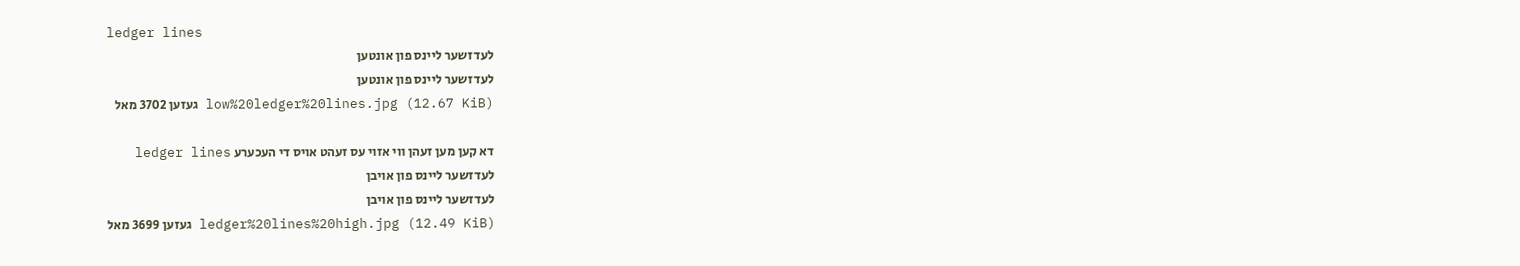ledger lines
לעדזשער ליינס פון אונטען
לעדזשער ליינס פון אונטען
low%20ledger%20lines.jpg (12.67 KiB) געזען 3702 מאל

דא קען מען זעהן ווי אזוי עס זעהט אויס די העכערע ledger lines
לעדזשער ליינס פון אויבן
לעדזשער ליינס פון אויבן
ledger%20lines%20high.jpg (12.49 KiB) געזען 3699 מאל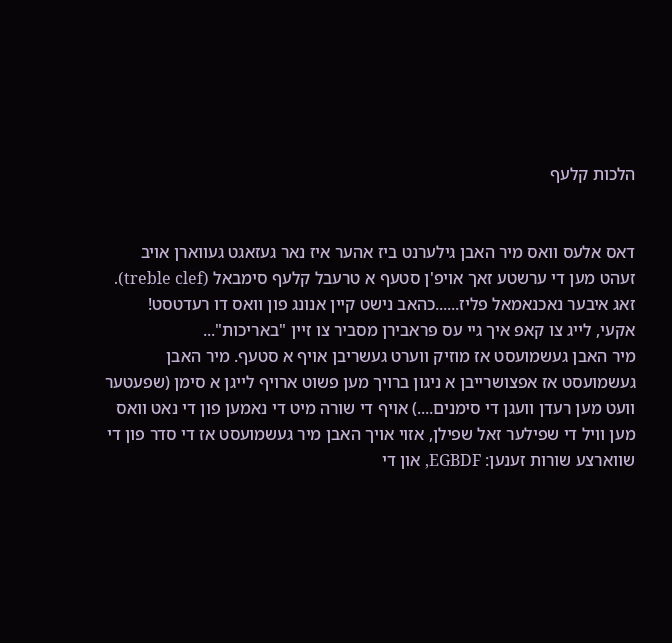הלכות קלעף


דאס אלעס וואס מיר האבן גילערנט ביז אהער איז נאר געזאגט געווארן אויב זעהט מען די ערשטע זאך אויפ'ן סטעף א טרעבל קלעף סימבאל (treble clef).
זאג איבער נאכנאמאל פליז......כהאב נישט קיין אנונג פון וואס דו רעדטסט!
אקעי, לייג צו קאפ איך גיי עס פראבירן מסביר צו זיין "באריכות"...
מיר האבן געשמועסט אז מוזיק ווערט געשריבן אויף א סטעף. מיר האבן געשמועסט אז אפצושרייבן א ניגון ברויך מען פשוט ארויף לייגן א סימן (שפעטער וועט מען רעדן וועגן די סימנים....) אויף די שורה מיט די נאמען פון די נאט וואס מען וויל די שפילער זאל שפילן, אזוי אויך האבן מיר געשמועסט אז די סדר פון די שווארצע שורות זענען: EGBDF, און די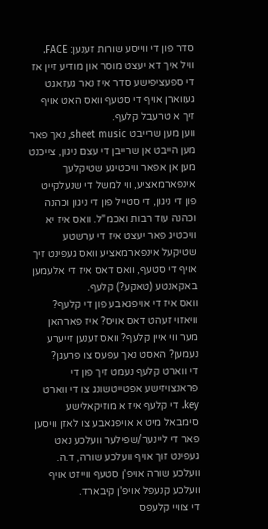סדר פון די ווייסע שורות זענען: FACE.
וויל איך דא יעצט מוסר און מודיע זיין אז די ספעציפישע סדר איז נאר געזאגט געווארן אויף די סטעף וואס האט אויף זיך א טרעבל קלעף.
ווען מען שרייבט sheet music, נאך פאר מען הייבט אן שרייבן די עצם ניגון, צייכנט מען אן אפאר וויכטיגע שטיקלעך אינפארמאציע, ווי למשל די שנעלקייט פון די ניגון, די סטייל פון די ניגון וכהנה וכהנה עוד רבות ואכמ"ל. וואס איז יא וויכטיג פאר יעצט איז די ערשטע שטיקעל אינפארמאציע וואס געפינט זיך אויף די סטעף, וואס דאס איז די אלעמען באקאנטע (טאקע?) קלעף.
וואס איז די אויפגאבע פון די קלעף? וויאזוי זעהט דאס אויס? איז פארהאן מער ווי איין קלעף? וואס זענען זייערע נעמען? האסט נאך עפעס צו פרעגן?
די ווארט קלעף נעמט זיך פון די פראנצויזישע אפטייטשונג צו די ווארט key. די קלעף איז א מוזיקאלישע סימבאל מיט א אויפגאבע צו לאזן וויסען פאר די ליינער/שפילער וועלכע נאט געפינט זוך אויף וועלכע שורה, ד.ה. וועלכע שורה אויפ'ן סטעף ווייזט אויף וועלכע קנעפל אויפ'ן קיבארד.
די צוויי קלעפס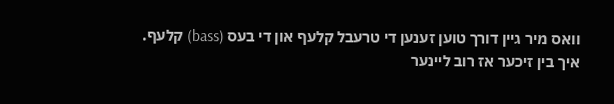וואס מיר גיין דורך טוען זענען די טרעבל קלעף און די בעס (bass) קלעף.
איך בין זיכער אז רוב ליינער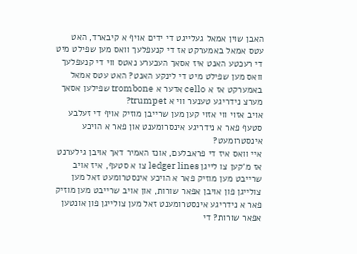האבן שוין אמאל געלייגט די ידים אויף א קיבארד, האט עטס אמאל באמערקט אז די קנעפלעך וואס מען שפילט מיט די רעכטע האנט איז אסאך העכערע נאטס ווי די קנעפלעך וואס מען שפילט מיט די לינקע האנט? האט עטס אמאל באמערקט אז א cello אדער א trombone שפילען אסאך מערצ נידריגע טענער ווי א trumpet?
אויב אזוי ווי אזוי קען מען שרייבן מוזיק אויף די זעלבע סטעף פאר א נידריגע אינסרומענט און פאר א הויכע אינסטרומעט?
איי וואס איז די פראבלעם, אונז האמיר דאך אויבן גילערנט אז מ'קען צו לייגן ledger lines צו א סטעף, איז אויב שרייבט מען מוזיק פאר א הויכע אינסטרומעט זאל מען צולייגן פון אויבן אפאר שורות, און אויב שרייבט מען מוזיק פאר א נידריגע אינסטרומענט זאל מען צולייגן פון אונטען אפאר שורות? די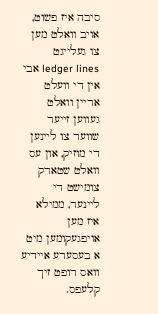סיבה איז פשוט, אויב וואלט מען צו געלייגט ledger lines אבי אין די וועלט אריין וואלט געווען זייער שווער צו ליינען די מוזיק, און עס וואלט שטארק צומישט די ליינער, ממילא איז מען אויפגעקומען מיט א בעסערע איידיע וואס רופט זיך קלעפס.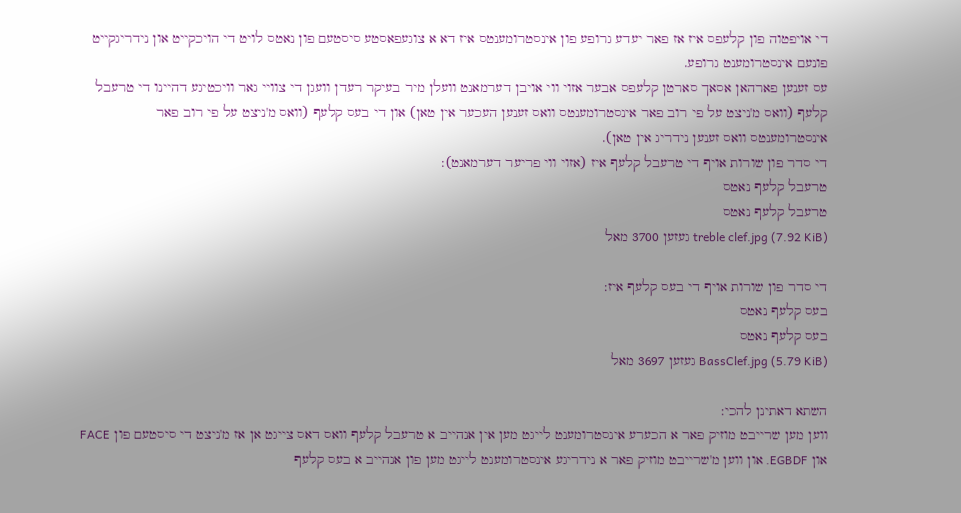די אויפטוה פון קלעפס איז אז פאר יעדע גרופע פון אינסטרומענטס איז דא א צוגעפאסטע סיסטעם פון נאטס לויט די הויכקייט און נידריגקייט פונעם אינסטרומענט גרופע.
עס זענען פארהאן אסאך סארטן קלעפס אבער אזוי ווי אויבן דערמאנט וועלן מיר בעיקר רעדן וועגן די צוויי גאר וויכטיגע דהיינו די טרעבל קלעף (וואס מ'ניצט על פי רוב פאר אינסטרומענטס וואס זענען העכער אין טאן) און די בעס קלעף (וואס מ'ניצט על פי רוב פאר אינסטרומענטס וואס זענען נידריג אין טאן).
די סדר פון שורות אויף די טרעבל קלעף איז (אזוי ווי פריער דערמאנט):
טרעבל קלעף נאטס
טרעבל קלעף נאטס
treble clef.jpg (7.92 KiB) געזען 3700 מאל

די סדר פון שורות אויף די בעס קלעף איז:
בעס קלעף נאטס
בעס קלעף נאטס
BassClef.jpg (5.79 KiB) געזען 3697 מאל

השתא דאתינן להכי:
ווען מען שרייבט מוזיק פאר א הכערע אינסטרומענט לייגט מען אין אנהייב א טרעבל קלעף וואס דאס צייגט אן אז מ'ניצט די סיסטעם פון FACE און EGBDF. און ווען מ'שרייבט מוזיק פאר א נידריגע אינסטרומענט לייגט מען פון אנהייב א בעס קלעף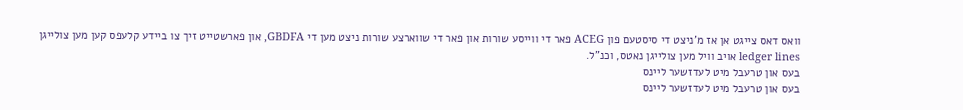וואס דאס צייגט אן אז מ'ניצט די סיסטעם פון ACEG פאר די ווייסע שורות און פאר די שווארצע שורות ניצט מען די GBDFA, און פארשטייט זיך צו ביידע קלעפס קען מען צולייגן ledger lines אויב וויל מען צולייגן נאטס, וכנ"ל.
בעס און טרעבל מיט לעדזשער ליינס
בעס און טרעבל מיט לעדזשער ליינס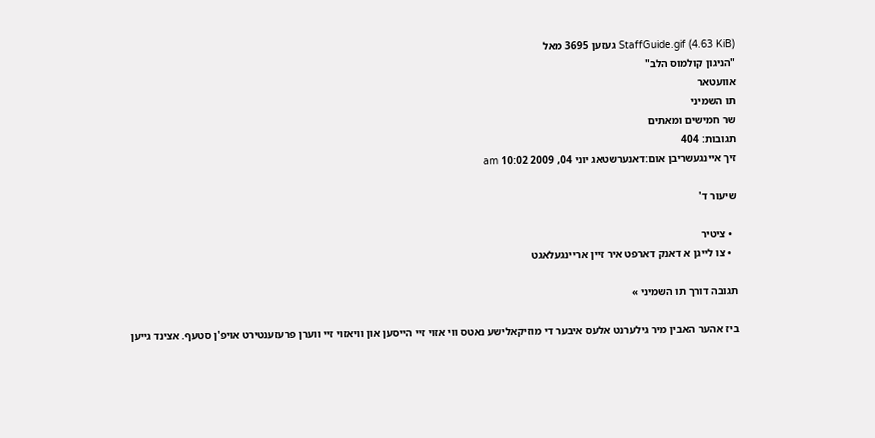StaffGuide.gif (4.63 KiB) געזען 3695 מאל
"הניגון קולמוס הלב"
אוועטאר
תו השמיני
שר חמישים ומאתים
תגובות: 404
זיך איינגעשריבן אום:דאנערשטאג יוני 04, 2009 10:02 am

שיעור ד'

  • ציטיר
  • צו לייגן א דאנק דארפט איר זיין אריינגעלאגט

תגובה דורך תו השמיני »

ביז אהער האבין מיר גילערנט אלעס איבער די מוזיקאלישע נאטס ווי אזוי זיי הייסען און וויאזוי זיי ווערן פרעזענטירט אויפ'ן סטעף. אצינד גייען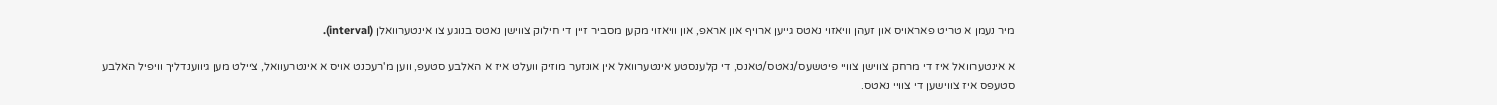מיר נעמן א טריט פאראויס און זעהן וויאזוי נאטס גייען ארויף און אראפ, און וויאזוי מקען מסביר זיין די חילוק צווישן נאטס בנוגע צו אינטערוואלן (interval).

א אינטערוואל איז די מרחק צווישן צוויי פיטשעס/נאטס/טאנס, די קלענסטע אינטערוואל אין אונזער מוזיק וועלט איז א האלבע סטעפ, ווען מ'רעכנט אויס א אינטרעוואל, ציילט מען גיווענדליך וויפיל האלבע סטעפס איז צווישען די צוויי נאטס.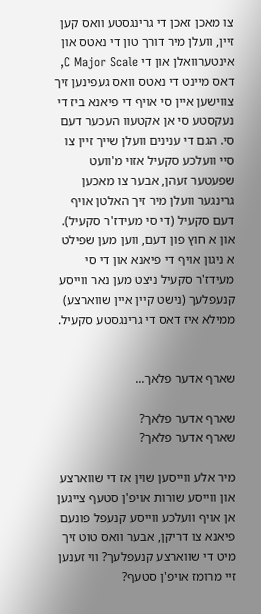צו מאכן זאכן די גרינגסטע וואס קען זיין, וועלן מיר דורך טון די נאטס און אינטערוואלן און די C Major Scale, דאס מיינט די נאטס וואס געפינען זיך צווישען איין סי אויף די פיאנא ביז די נעקסטע סי אן אקטעוו העכער דעם סי. הגם די ענינים וועלן שייך זיין צו סיי וועלכע סקעיל אזוי מ'וועט שפעטער זעהן, אבער צו מאכען גרינגער וועלן מיר זיך האלטן אויף דעם סקעיל (די סי מעידז'ר סקעיל). און א חוץ פון דעם, ווען מען שפילט א ניגון אויף די פיאנא און די סי מעידז'ר סקעיל ניצט מען נאר ווייסע קנעפלעך (נישט קיין איין שווארצע) ממילא איז דאס די גרינגסטע סקעיל.


שארף אדער פלאך...

שארף אדער פלאך?
שארף אדער פלאך?

מיר אלע ווייסען שוין אז די שווארצע און ווייסע שורות אויפ'ן סטעף צייגען אן אויף וועלכע ווייסע קנעפל פונעם פיאנא צו דריקן, אבער וואס טוט זיך מיט די שווארצע קנעפלעך? ווי זענען זיי מרומז אויפ'ן סטעף?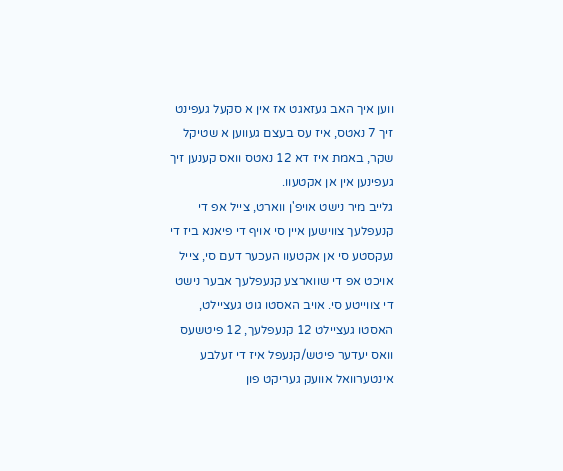ווען איך האב געזאגט אז אין א סקעל געפינט זיך 7 נאטס, איז עס בעצם געווען א שטיקל שקר, באמת איז דא 12 נאטס וואס קענען זיך געפינען אין אן אקטעוו.
גלייב מיר נישט אויפ'ן ווארט, צייל אפ די קנעפלעך צווישען איין סי אויף די פיאנא ביז די נעקסטע סי אן אקטעוו העכער דעם סי, צייל אויכט אפ די שווארצע קנעפלעך אבער נישט די צווייטע סי. אויב האסטו גוט געציילט, האסטו געציילט 12 קנעפלעך, 12 פיטשעס וואס יעדער פיטש/קנעפל איז די זעלבע אינטערוואל אוועק געריקט פון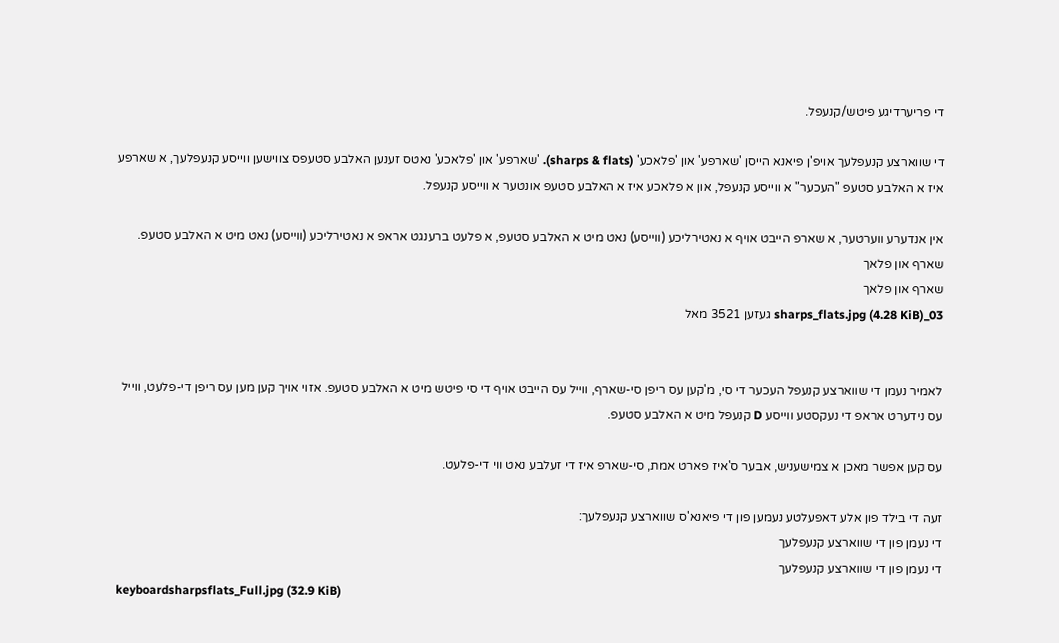די פריערדיגע פיטש/קנעפל.

די שווארצע קנעפלעך אויפ'ן פיאנא הייסן 'שארפע' און 'פלאכע' (sharps & flats). 'שארפע' און 'פלאכע' נאטס זענען האלבע סטעפס צווישען ווייסע קנעפלעך, א שארפע איז א האלבע סטעפ "העכער" א ווייסע קנעפל, און א פלאכע איז א האלבע סטעפ אונטער א ווייסע קנעפל.

אין אנדערע ווערטער, א שארפ הייבט אויף א נאטירליכע (ווייסע) נאט מיט א האלבע סטעפ, א פלעט ברענגט אראפ א נאטירליכע (ווייסע) נאט מיט א האלבע סטעפ.
שארף און פלאך
שארף און פלאך
03_sharps_flats.jpg (4.28 KiB) געזען 3521 מאל


לאמיר נעמן די שווארצע קנעפל העכער די סי, מ'קען עס ריפן סי-שארף, ווייל עס הייבט אויף די סי פיטש מיט א האלבע סטעפ. אזוי אויך קען מען עס ריפן די-פלעט, ווייל עס נידערט אראפ די נעקסטע ווייסע D קנעפל מיט א האלבע סטעפ.

עס קען אפשר מאכן א צמישעניש, אבער ס'איז פארט אמת, סי-שארפ איז די זעלבע נאט ווי די-פלעט.

זעה די בילד פון אלע דאפעלטע נעמען פון די פיאנא'ס שווארצע קנעפלעך:
די נעמן פון די שווארצע קנעפלעך
די נעמן פון די שווארצע קנעפלעך
keyboardsharpsflats_Full.jpg (32.9 KiB)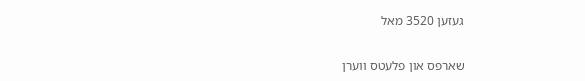געזען 3520 מאל


שארפס און פלעטס ווערן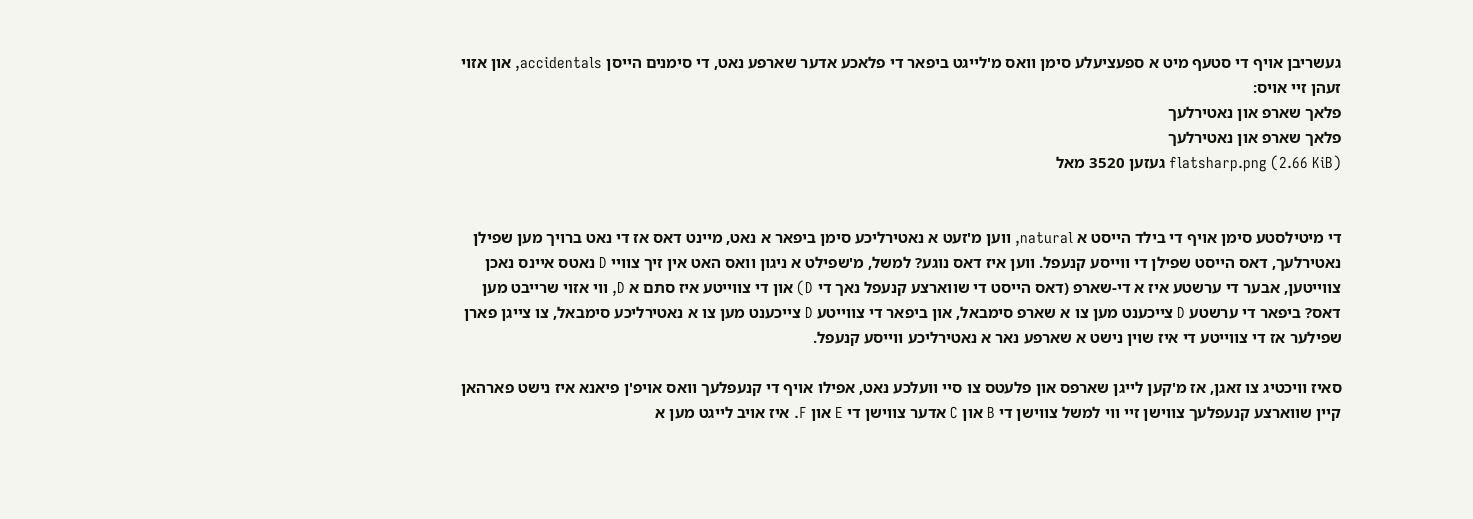געשריבן אויף די סטעף מיט א ספעציעלע סימן וואס מ'לייגט ביפאר די פלאכע אדער שארפע נאט, די סימנים הייסן accidentals, און אזוי זעהן זיי אויס:
פלאך שארפ און נאטירלעך
פלאך שארפ און נאטירלעך
flatsharp.png (2.66 KiB) געזען 3520 מאל


די מיטילסטע סימן אויף די בילד הייסט א natural, ווען מ'זעט א נאטירליכע סימן ביפאר א נאט, מיינט דאס אז די נאט ברויך מען שפילן נאטירלעך, דאס הייסט שפילן די ווייסע קנעפל. ווען איז דאס נוגע? למשל, מ'שפילט א ניגון וואס האט אין זיך צוויי D נאטס איינס נאכן צווייטען, אבער די ערשטע איז א די-שארפ (דאס הייסט די שווארצע קנעפל נאך די D) און די צווייטע איז סתם א D, ווי אזוי שרייבט מען דאס? ביפאר די ערשטע D צייכענט מען צו א שארפ סימבאל, און ביפאר די צווייטע D צייכענט מען צו א נאטירליכע סימבאל, צו צייגן פארן שפילער אז די צווייטע די איז שוין נישט א שארפע נאר א נאטירליכע ווייסע קנעפל.

סאיז וויכטיג צו זאגן, אז מ'קען לייגן שארפס און פלעטס צו סיי וועלכע נאט, אפילו אויף די קנעפלעך וואס אויפ'ן פיאנא איז נישט פארהאן קיין שווארצע קנעפלעך צווישן זיי ווי למשל צווישן די B און C אדער צווישן די E און F. איז אויב לייגט מען א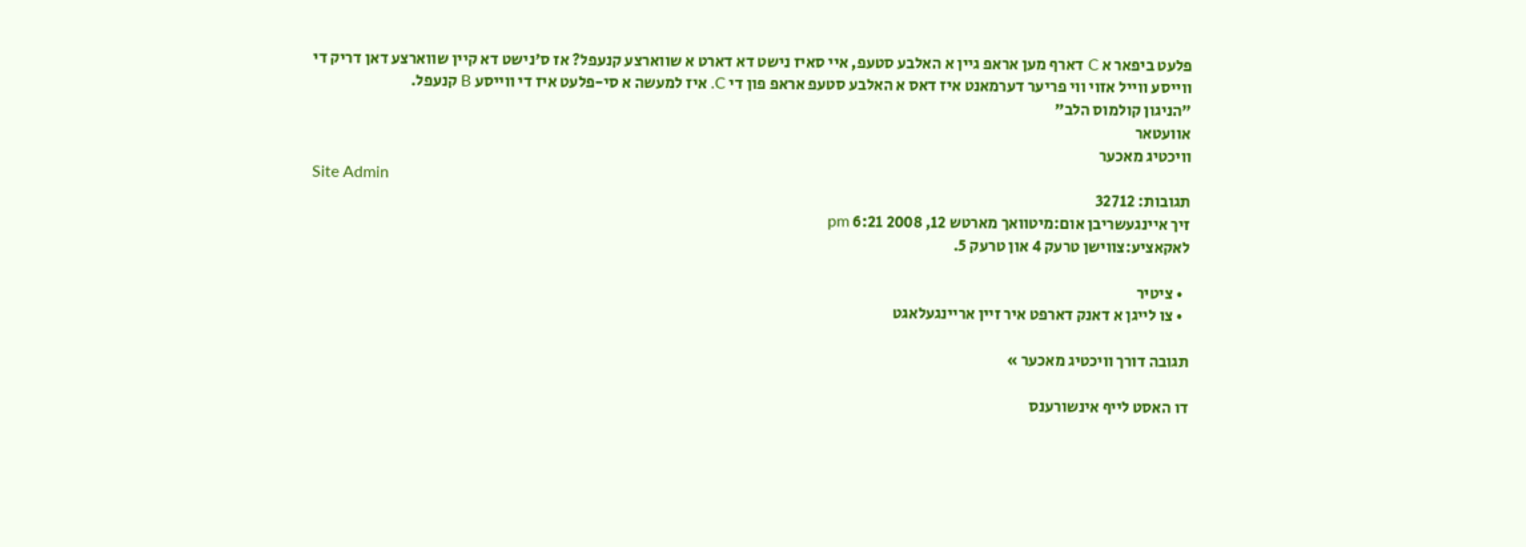פלעט ביפאר א C דארף מען אראפ גיין א האלבע סטעפ, איי סאיז נישט דא דארט א שווארצע קנעפל? אז ס'נישט דא קיין שווארצע דאן דריק די ווייסע ווייל אזוי ווי פריער דערמאנט איז דאס א האלבע סטעפ אראפ פון די C. איז למעשה א סי-פלעט איז די ווייסע B קנעפל.
"הניגון קולמוס הלב"
אוועטאר
וויכטיג מאכער
Site Admin
תגובות: 32712
זיך איינגעשריבן אום:מיטוואך מארטש 12, 2008 6:21 pm
לאקאציע:צווישן טרעק 4 און טרעק 5.

  • ציטיר
  • צו לייגן א דאנק דארפט איר זיין אריינגעלאגט

תגובה דורך וויכטיג מאכער »

דו האסט לייף אינשורענס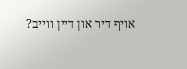אויף דיר און דיין ווייב?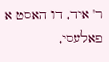ר' איד, דו האסט א פאלעסי,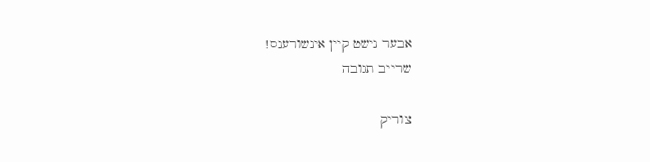אבער נישט קיין אינשורענס!
שרייב תגובה

צוריק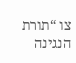צו “תורת הנגינה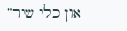און כלי שיר”